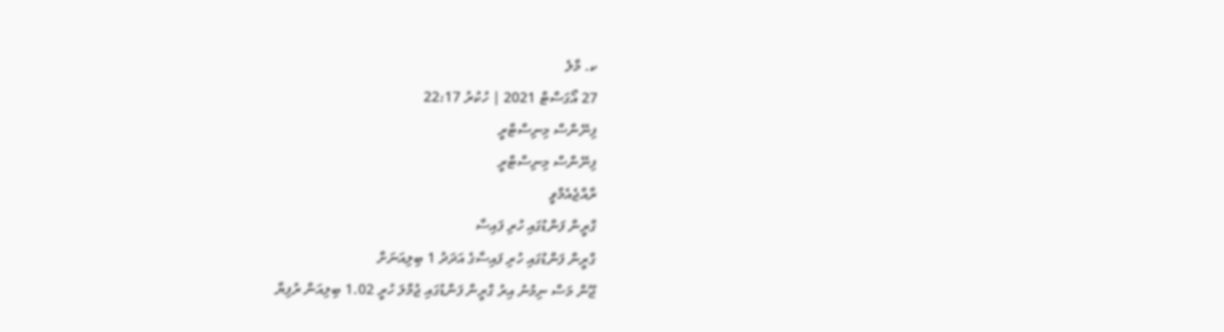ކ. މާލެ
27 އޯގަސްޓް 2021 | ހުކުރު 22:17
ފިނޭންސް މިނިސްޓްރީ
ފިނޭންސް މިނިސްޓްރީ
ރާއްޖެއެމްވީ
ގްރީން ފަންޑުގައި ހުރި ފައިސާ
ގްރީން ފަންޑުގައި ހުރި ފައިސާގެ އަދަދު 1 ބިލިއަނަށް
ޖޫން މަސް ނިމުނު އިރު ގްރީން ފަންޑުގައި ޖުމްލަ ހުރީ 1.02 ބިލިއަން ރުފިޔާ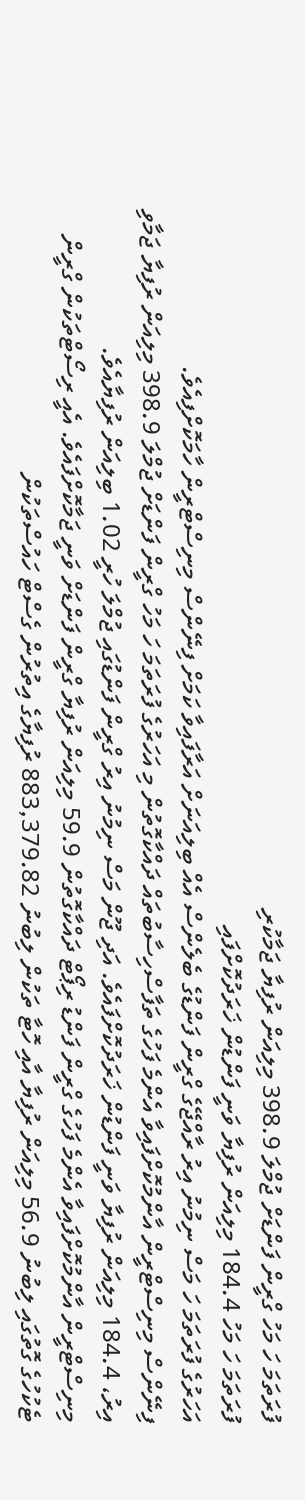ފުރަތަމަ ހަ މަހު ގްރީން ފަންޑަށް ޖުމްލަ 398.9 މިލިއަން ރުފިޔާ ޖަމާކުރި
ފުރަތަމަ ހަ މަހު 184.4 މިލިއަން ރުފިޔާ ވަނީ ފަންޑުން ޚަރަދުކޮށްފައި
އަހަރުގެ ފުރަތަމަ ހަ މަސް ނިމުނު އިރު ރާއްޖޭގެ ގްރީން ފަންޑުގެ ބެލެންސް އެއް ބިލިއަނަށް އަރާފައިވާ ކަމަށް ފިނޭންސް މިނިސްޓްރީން ހާމަކޮށްފިއެވެ.
ފިނޭންސް މިނިސްޓްރީން އާންމުކޮށްފައިވާ އެންމެ ފަހުގެ ތަފާސްހިސާބުތައް ދައްކާގޮތުން މި އަހަރުގެ ފުރަތަމަ ހަ މަހު ގްރީން ފަންޑަށް ޖުމްލަ 398.9 މިލިއަން ރުފިޔާ ޖަމާވި އިރު، 184.4 މިލިއަން ރުފިޔާ ވަނީ ފަންޑުން ޚަރަދުކޮށްފައެވެ. އަދި ޖޫން މަސް ނިމުނު އިރު ގްރީން ފަންޑުގައި ޖުމްލަ ހުރީ 1.02 ބިލިއަން ރުފިޔާއެވެ.
މިނިސްޓްރީން އާންމުކޮށްފައިވާ އެންމެ ފަހުގެ ގްރީން ފަންޑު ރިޕޯޓް ދައްކާގޮތުން 59.9 މިލިއަން ރުފިޔާ ގްރީން ފަންޑަށް ވަނީ ޖަމާކޮށްފައެވެ. އެއީ ރިސޯޓްތަކުން ގްރީން ޓެކުހުގެ ގޮތުގައި ލިބުނު 56.9 މިލިއަން ރުފިޔާ އާއި ހޮޓާ ތަކުން ލިބުނު 883,379.82 ރުފިޔާގެ އިތުރުން ގެސްޓް ހައުސްތަކުން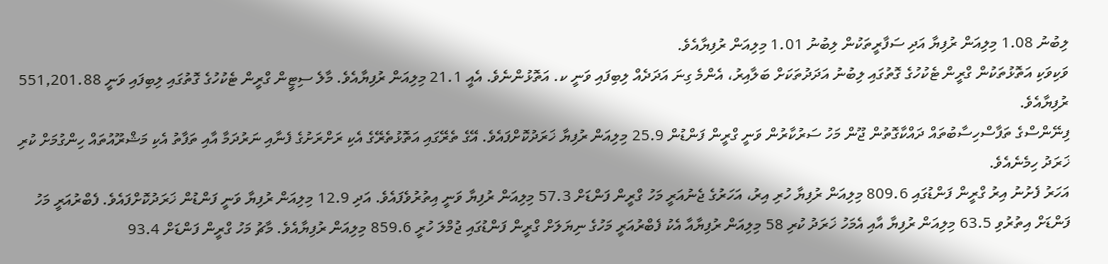ލިބުނު 1.08 މިލިއަން ރުފިޔާ އަދި ސަފާރީތަކުން ލިބުނު 1.01 މިލިއަން ރުފިޔާއެވެ.
ވަކިވަކި އަތޮޅުތަކުން ގްރީން ޓެކުހުގެ ގޮތުގައި ލިބުނު އަދަދުތަކަށް ބަލާއިރު، އެންމެ ގިނަ އަދަދެއް ލިބިފައި ވަނީ ކ. އަތޮޅުންނެވެ. އެއީ 21.1 މިލިއަން ރުފިޔާއެވެ. މާލެ ސިޓީން ގްރީން ޓެކުހުގެ ގޮތުގައި ލިބިފައި ވަނީ 551,201.88 ރުފިޔާއެވެ.
ފިނޭންސްގެ ތަފާސްހިސާބުތައް ދައްކާގޮތުން ޖޫން މަހު ސަރުކާރުން ވަނީ ގްރީން ފަންޑުން 25.9 މިލިއަން ރުފިޔާ ޚަރަދުކޮށްފައެވެ. އޭގެ ތެރޭގައި އަތޮޅުތެރޭގެ އެކި ރަށްރަށުގެ ފެނާއި ނަރުދަމާ އާއި ތަފާތު އެކި މަޝްރޫއުތައް ހިންގުމަށް ކުރި ޚަރަދު ހިމެނެއެވެ.
އަހަރު ފެށުނު އިރު ގްރީން ފަންޑުގައި 809.6 މިލިއަން ރުފިޔާ ހުރި އިރު، އަހަރުގެ ޖެނުއަރީ މަހު ގްރީން ފަންޑަށް 57.3 މިލިއަން ރުފިޔާ ވަނީ އިތުރުވެފައެވެ. އަދި 12.9 މިލިއަން ރުފިޔާ ވަނީ ފަންޑުން ޚަރަދުކޮށްފައެވެ. ފެބްރުއަރީ މަހު ފަންޑަށް އިތުރުވި 63.5 މިލިއަން ރުފިޔާ އާއި އެމަހު ޚަރަދު ކުރި 58 މިލިއަން ރުފިޔާއާ އެކު ފެބްރުއަރީ މަހުގެ ނިޔަލަށް ގްރީން ފަންޑުގައި ޖުމްލަ ހުރީ 859.6 މިލިއަން ރުފިޔާއެވެ. މާޗު މަހު ގްރީން ފަންޑަށް 93.4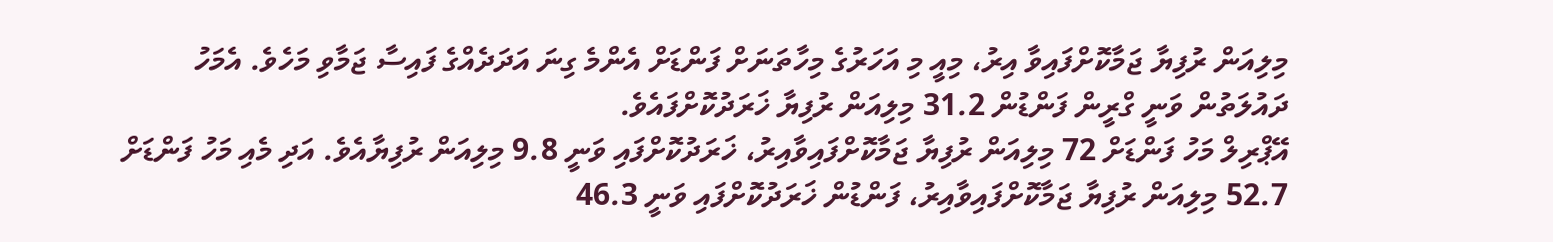މިލިއަން ރުފިޔާ ޖަމާކޮށްފައިވާ އިރު، މިއީ މި އަހަރުގެ މިހާތަނަށް ފަންޑަށް އެންމެ ގިނަ އަދަދެއްގެ ފައިސާ ޖަމާވި މަހެވެ. އެމަހު ދައުލަތުން ވަނީ ގްރީން ފަންޑުން 31.2 މިލިއަން ރުފިޔާ ޚަރަދުކޮށްފައެވެ.
އޭޕްރިލް މަހު ފަންޑަށް 72 މިލިއަން ރުފިޔާ ޖަމާކޮށްފައިވާއިރު، ޚަރަދުކޮށްފައި ވަނީ 9.8 މިލިއަން ރުފިޔާއެވެ. އަދި މެއި މަހު ފަންޑަށް 52.7 މިލިއަން ރުފިޔާ ޖަމާކޮށްފައިވާއިރު، ފަންޑުން ޚަރަދުކޮށްފައި ވަނީ 46.3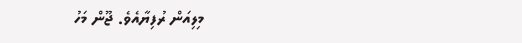މިލިއަން ރުފިޔާއެވެ. ޖޫން މަހު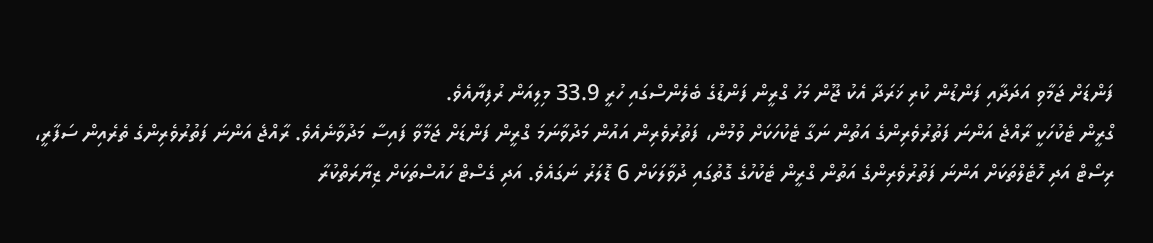ފަންޑަށް ޖަމާވި އަދަދާއި ފަންޑުން ކުރި ޚަރަދާ އެކު ޖޫން މަހު ގްރީން ފަންޑުގެ ބެލެންސްގައި ހުރީ 33.9 މިލިއަން ރުފިޔާއެވެ.
ގްރީން ޓެކުހަކީ ރާއްޖެ އަންނަ ފަތުރުވެރިންގެ އަތުން ނަގާ ޓެކުހަކަށް ވުމުން، ފަތުރުވެރިން އައުން މަދުވާނަމަ ގްރީން ފަންޑަށް ޖަމާވާ ފައިސާ މަދުވާނެއެވެ. ރާއްޖެ އަންނަ ފަތުރުވެރިންގެ ތެރެއިން ސަފާރީ، ރިސޯޓް އަދި ހޮޓެލްތަކަށް އަންނަ ފަތުރުވެރިންގެ އަތުން ގްރީން ޓެކުހުގެ ގޮތުގައި ދުވާލަކަށް 6 ޑޮލަރު ނަގައެވެ. އަދި ގެސްޓް ހައުސްތަކަށް ޒިޔާރަތްކުރާ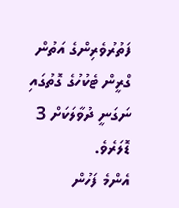ފަތުރުވެރިންގެ އަތުން ގްރީން ޓެކުހުގެ ގޮތުގައި ނަގަނީ ދުވާލަކަށް 3 ޑޮލަރެވެ.
އެންމެ ފަހުން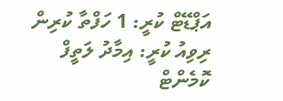އަޕްޑޭޓް ކުރީ: 1 ހަފްތާ ކުރިން
ރިވިއު ކުރީ: އިމާދު ލަތީފް
ކޮމެންޓް